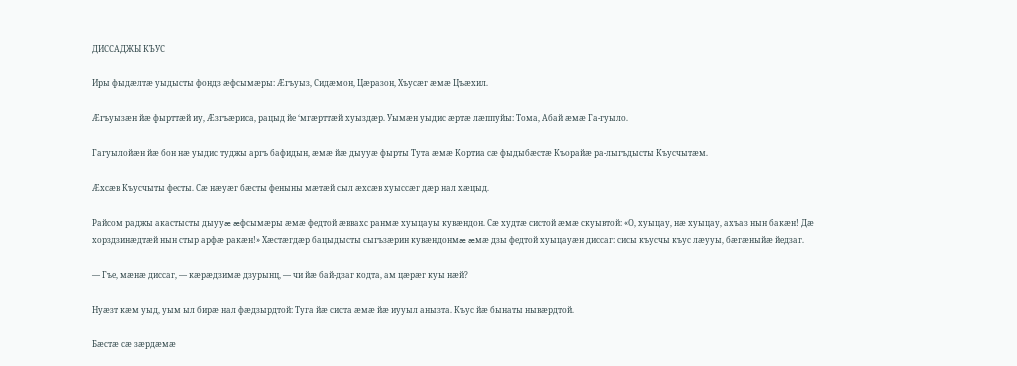ДИССАДЖЫ КЪУС

Иры фыдæлтæ уыдысты фондз æфсымæры: Æгъуыз, Сидæмон, Цæразон, Хъусæг æмæ Цъæхил.

Æгъуызæн йæ фырттæй иу, Æзгъæриса, рацыд йе ‘мгæрттæй хуыздæр. Уымæн уыдис æртæ лæппуйы: Тома, Абай æмæ Га-гуыло.

Гагуылойæн йæ бон нæ уыдис туджы аргъ бафидын, æмæ йæ дыууæ фырты Тута æмæ Кортиа сæ фыдыбæстæ Къорайæ ра-лыгъдысты Къусчытæм.

Æхсæв Къусчыты фесты. Сæ нæуæг бæсты феныны мæтæй сыл æхсæв хуыссæг дæр нал хæцыд.

Райсом раджы акастысты дыууæ æфсымæры æмæ федтой æввахс ранмæ хуыцауы кувæндон. Сæ худтæ систой æмæ скуывтой: «О, хуыцау, нæ хуыцау, ахъаз нын бакæн! Дæ хорздзинæдтæй нын стыр арфæ ракæн!» Хæстæгдæр бацыдысты сыгъзæрин кувæндонмæ æмæ дзы федтой хуыцауæн диссаг: сисы къусчы къус лæууы, бæгæныйæ йедзаг.

— Гъе, мæнæ диссаг, — кæрæдзимæ дзурынц, — чи йæ бай-дзаг кодта, ам цæрæг куы нæй?

Нуæзт кæм уыд, уым ыл бирæ нал фæдзырдтой: Туга йæ систа æмæ йæ иууыл анызта. Къус йæ бынаты нывæрдтой.

Бæстæ сæ зæрдæмæ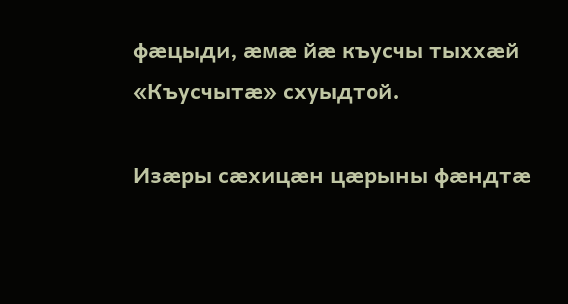фæцыди, æмæ йæ къусчы тыххæй «Къусчытæ» схуыдтой.

Изæры сæхицæн цæрыны фæндтæ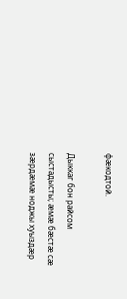фæкодтой.

Дыккаг бон райсом сыстадысты; æмæ бæстæ сæ зæрдæмæ ноджы хуыздæр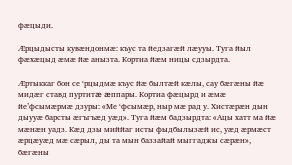фæцыди.

Æрцыдысты кувæндонмæ: къус та йедзагæй лæууы. Туга йыл фæхæцыд æмæ йæ анызта. Кортиа йæм ницы сдзырдта.

Æртыккаг бон се ‘рцыдмæ къус йæ былтæй кæлы, сау бæгæны йæ мидæг ставд пуртитæ æппары. Кортиа фæцырд и æмæ йе’фсымæрмæ дзуры: «Ме ‘фсымæр, ныр мæ рад у. Хистæрæн дын дыууæ барсты æгъгъæд уæд». Туга йæм бадзырдта: «Ацы хатт ма йæ мæнæн уадз. Кæд дзы миййаг исты фыдбылызæй ис, уæд æрмæст æрцæуæд мæ сæрыл, ды та мын баззайай мыггаджы сæрæн», бæгæны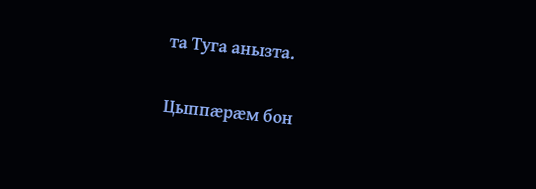та Туга анызта.

Цыппæрæм бон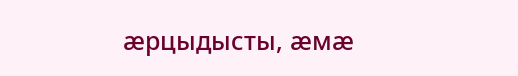æрцыдысты, æмæ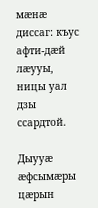мæнæ диссаг: къус афти-дæй лæууы, ницы уал дзы ссардтой.

Дыууæ æфсымæры цæрын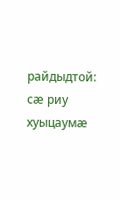райдыдтой: сæ риу хуыцаумæ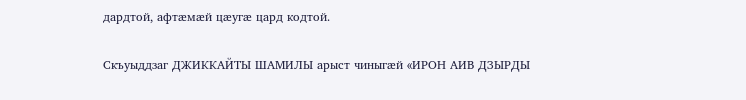дардтой, афтæмæй цæугæ цард кодтой.

Скъуыддзаг ДЖИККАЙТЫ ШАМИЛЫ арыст чиныгæй «ИРОН АИВ ДЗЫРДЫ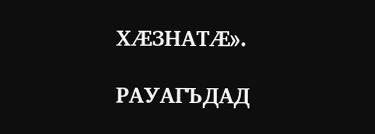ХÆЗНАТÆ».

РАУАГЪДАД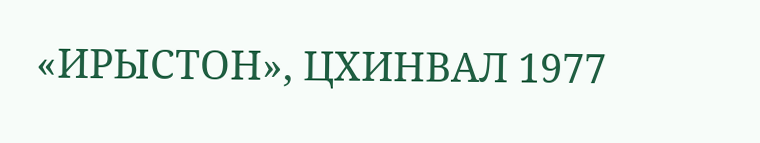«ИРЫСТОН», ЦХИНВАЛ 1977